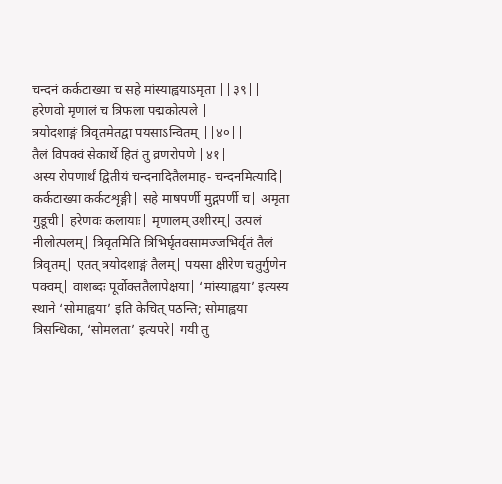चन्दनं कर्कटाख्या च सहे मांस्याह्वयाऽमृता ||३९||
हरेणवो मृणालं च त्रिफला पद्मकोत्पले |
त्रयोदशाङ्गं त्रिवृतमेतद्वा पयसाऽन्वितम् ||४०||
तैलं विपक्वं सेकार्थे हितं तु व्रणरोपणे |४१|
अस्य रोपणार्थं द्वितीयं चन्दनादितैलमाह- चन्दनमित्यादि| कर्कटाख्या कर्कटशृङ्गी| सहे माषपर्णी मुद्गपर्णी च| अमृता गुडूची| हरेणवः कलायाः| मृणालम् उशीरम्| उत्पलं नीलोत्पलम्| त्रिवृतमिति त्रिभिर्घृतवसामज्जभिर्वृतं तैलं त्रिवृतम्| एतत् त्रयोदशाङ्गं तैलम्| पयसा क्षीरेण चतुर्गुणेन पक्वम्| वाशब्दः पूर्वोक्ततैलापेक्षया| ‘मांस्याह्वया’ इत्यस्य स्थाने ‘सोमाह्वया’ इति केचित् पठन्ति; सोमाह्वया त्रिसन्धिका, ‘सोमलता’ इत्यपरे| गयी तु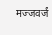मज्जवर्जं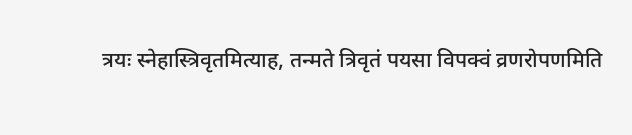त्रयः स्नेहास्त्रिवृतमित्याह, तन्मते त्रिवृतं पयसा विपक्वं व्रणरोपणमिति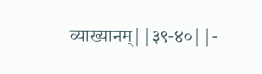व्याख्यानम्||३९-४०||-